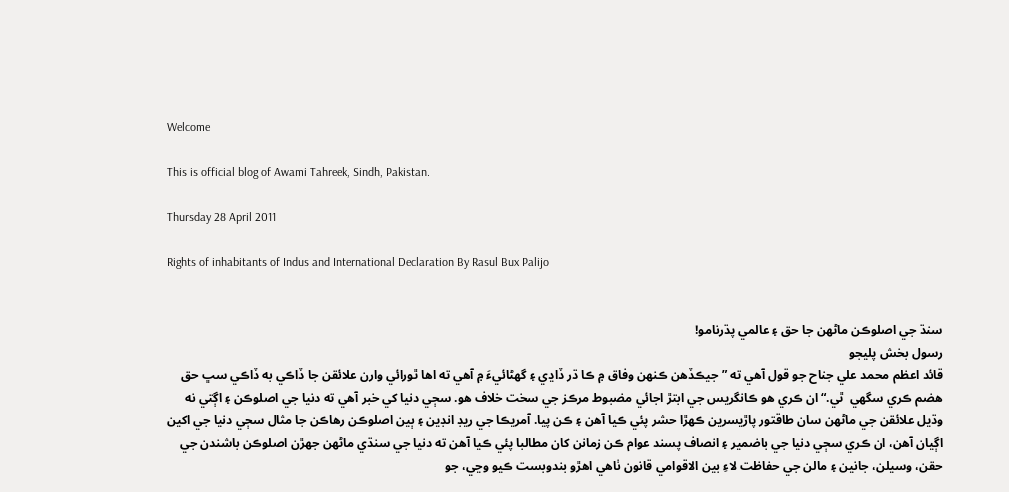Welcome

This is official blog of Awami Tahreek, Sindh, Pakistan.

Thursday 28 April 2011

Rights of inhabitants of Indus and International Declaration By Rasul Bux Palijo


سنڌ جي اصلوڪن ماڻهن جا حق ۽ عالمي پڌرنامو!
رسول بخش پليجو
قائد اعظم محمد علي جناح جو قول آهي ته ”جيڪڏهن ڪنهن وفاق ۾ ڪا ڌر ڏاڍي ۽ گهڻائيءَ ۾ آهي ته اها ٿورائي وارن علائقن جا ڏاڪي به ڏاڪي سڀ حق هضم ڪري سگهي  ٿي.“ ان ڪري هو ڪانگريس جي ابتڙ اجائي مضبوط مرڪز جي سخت خلاف هو. سڄي دنيا کي خبر آهي ته دنيا جي اصلوڪن ۽ اڳتي نه وڌيل علائقن جي ماڻهن سان طاقتور پاڙيسرين ڪهڙا حشر پئي ڪيا آهن ۽ ڪن پيا. آمريڪا جي ريڊ انڊين ۽ ٻين اصلوڪن رهاڪن جا مثال سڄي دنيا جي اکين اڳيان آهن، ان ڪري سڄي دنيا جي باضمير ۽ انصاف پسند عوام ڪن زمانن کان مطالبا پئي ڪيا آهن ته دنيا جي سنڌي ماڻهن جهڙن اصلوڪن باشندن جي حقن، وسيلن، جانين ۽ مالن جي حفاظت لاءِ بين الاقوامي قانون ٺاهي اهڙو بندوبست ڪيو وڃي، جو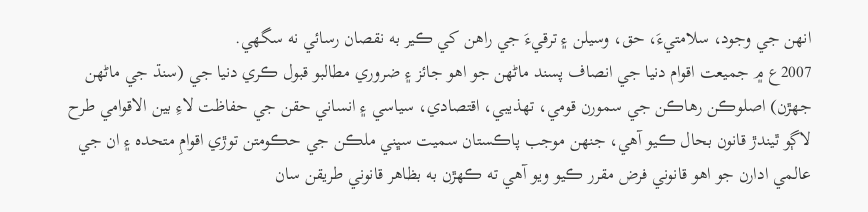انهن جي وجود، سلامتيءَ، حق، وسيلن ۽ ترقيءَ جي راهن کي ڪير به نقصان رسائي نه سگهي.
2007ع ۾ جميعت اقوام دنيا جي انصاف پسند ماڻهن جو اهو جائز ۽ ضروري مطالبو قبول ڪري دنيا جي (سنڌ جي ماڻهن جهڙن) اصلوڪن رهاڪن جي سمورن قومي، تهذيبي، اقتصادي، سياسي ۽ انساني حقن جي حفاظت لاءِ بين الاقوامي طرح لاڳو ٿيندڙ قانون بحال ڪيو آهي، جنهن موجب پاڪستان سميت سڀني ملڪن جي حڪومتن توڙي اقوامِ متحده ۽ ان جي عالمي ادارن جو اهو قانوني فرض مقرر ڪيو ويو آهي ته ڪهڙن به بظاهر قانوني طريقن سان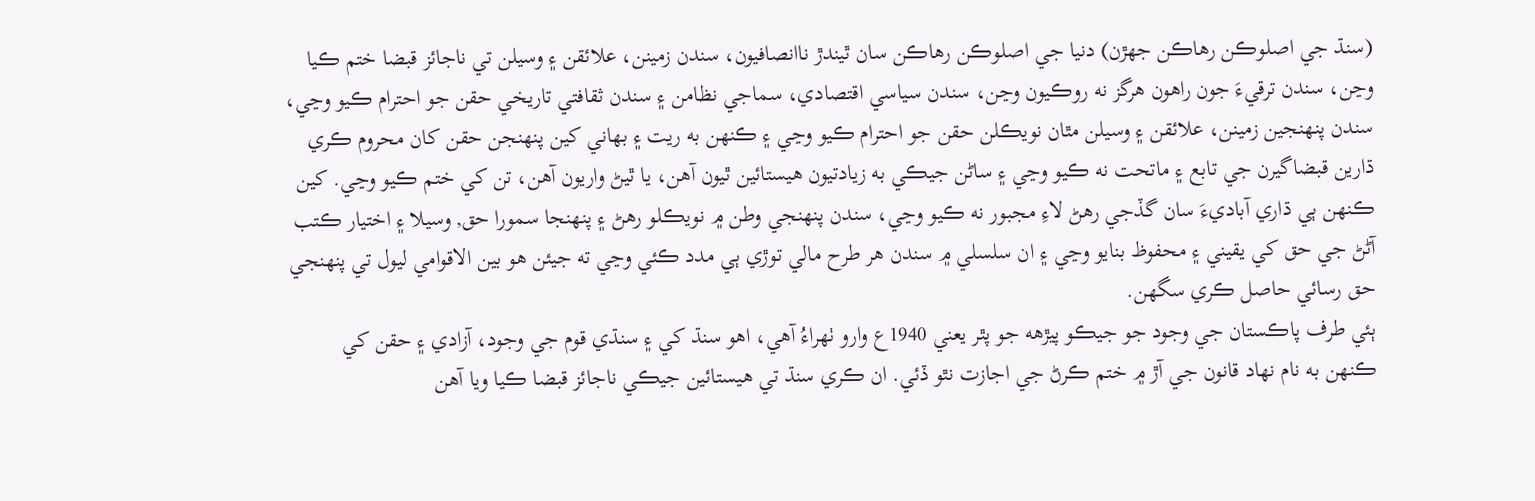(سنڌ جي اصلوڪن رهاڪن جهڙن) دنيا جي اصلوڪن رهاڪن سان ٿيندڙ ناانصافيون، سندن زمينن، علائقن ۽ وسيلن تي ناجائز قبضا ختم ڪيا وڃن، سندن ترقيءَ جون راهون هرگز نه روڪيون وڃن، سندن سياسي اقتصادي، سماجي نظامن ۽ سندن ثقافتي تاريخي حقن جو احترام ڪيو وڃي، سندن پنهنجين زمينن، علائقن ۽ وسيلن مٿان نويڪلن حقن جو احترام ڪيو وڃي ۽ ڪنهن به ريت ۽ بهاني کين پنهنجن حقن کان محروم ڪري ڌارين قبضاگيرن جي تابع ۽ ماتحت نه ڪيو وڃي ۽ ساڻن جيڪي به زيادتيون هيستائين ٿيون آهن، يا ٿيڻ واريون آهن، تن کي ختم ڪيو وڃي. کين ڪنهن ٻي ڌاري آباديءَ سان گڏجي رهڻ لاءِ مجبور نه ڪيو وڃي، سندن پنهنجي وطن ۾ نويڪلو رهڻ ۽ پنهنجا سمورا حق, وسيلا ۽ اختيار ڪتب آڻڻ جي حق کي يقيني ۽ محفوظ بنايو وڃي ۽ ان سلسلي ۾ سندن هر طرح مالي توڙي ٻي مدد ڪئي وڃي ته جيئن هو بين الاقوامي ليول تي پنهنجي حق رسائي حاصل ڪري سگهن.
ٻئي طرف پاڪستان جي وجود جو جيڪو پيڙهه جو پٿر يعني 1940ع وارو ٺهراءُ آهي، اهو سنڌ کي ۽ سنڌي قوم جي وجود، آزادي ۽ حقن کي ڪنهن به نام نهاد قانون جي آڙ ۾ ختم ڪرڻ جي اجازت نٿو ڏئي. ان ڪري سنڌ تي هيستائين جيڪي ناجائز قبضا ڪيا ويا آهن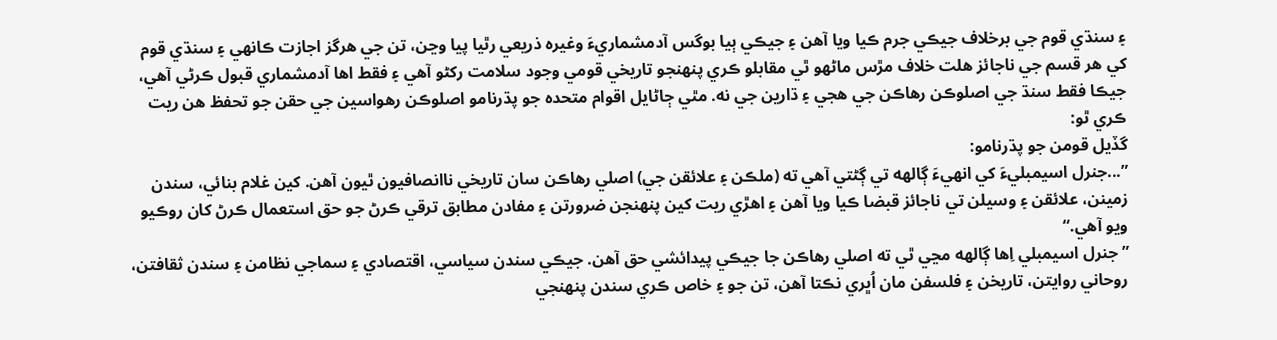۽ سنڌي قوم جي برخلاف جيڪي جرم ڪيا ويا آهن ۽ جيڪي ٻيا بوگس آدمشماريءَ وغيره ذريعي رٿيا پيا وڃن، تن جي هرگز اجازت ڪانهي ۽ سنڌي قوم کي هر قسم جي ناجائز هلت خلاف مڙس ماڻهو ٿي مقابلو ڪري پنهنجو تاريخي قومي وجود سلامت رکڻو آهي ۽ فقط اها آدمشماري قبول ڪرڻي آهي، جيڪا فقط سنڌ جي اصلوڪن رهاڪن جي هجي ۽ ڌارين جي نه. مٿي ڄاڻايل اقوام متحده جو پڌرنامو اصلوڪن رهواسين جي حقن جو تحفظ هن ريت ڪري ٿو:
گڏيل قومن جو پڌرنامو:
”...جنرل اسيمبليءَ کي انهيءَ ڳالهه تي ڳڻتي آهي ته (ملڪن ۽ علائقن جي) اصلي رهاڪن سان تاريخي ناانصافيون ٿيون آهن. کين غلام بنائي، سندن زمينن، علائقن ۽ وسيلن تي ناجائز قبضا ڪيا ويا آهن ۽ اهڙي ريت کين پنهنجن ضرورتن ۽ مفادن مطابق ترقي ڪرڻ جو حق استعمال ڪرڻ کان روڪيو ويو آهي.“
”جنرل اسيمبلي اِها ڳالهه مڃي ٿي ته اصلي رهاڪن جا جيڪي پيدائشي حق آهن. جيڪي سندن سياسي، اقتصادي ۽ سماجي نظامن ۽ سندن ثقافتن، روحاني روايتن، تاريخن ۽ فلسفن مان اُڀري نڪتا آهن، تن جو ۽ خاص ڪري سندن پنهنجي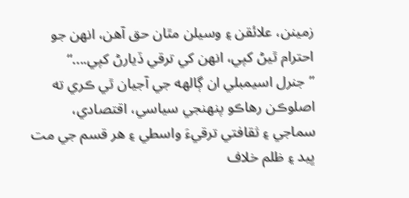زمينن، علائقن ۽ وسيلن مٿان حق آهن، انهن جو احترام ٿيڻ کپي، انهن کي ترقي ڏيارڻ کپي....“
”جنرل اسيمبلي ان ڳالهه جي آجيان ٿي ڪري ته اصلوڪن رهاڪو پنهنجي سياسي، اقتصادي، سماجي ۽ ثقافتي ترقيءَ واسطي ۽ هر قسم جي مت ڀيد ۽ ظلم خلاف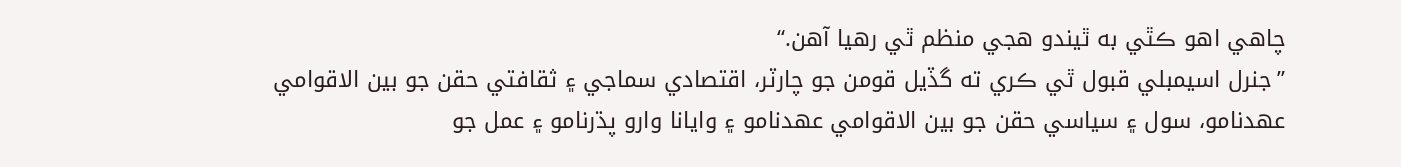چاهي اهو ڪٿي به ٿيندو هجي منظم ٿي رهيا آهن.“
”جنرل اسيمبلي قبول ٿي ڪري ته گڏيل قومن جو چارٽر، اقتصادي سماجي ۽ ثقافتي حقن جو بين الاقوامي عهدنامو، سول ۽ سياسي حقن جو بين الاقوامي عهدنامو ۽ وايانا وارو پڌرنامو ۽ عمل جو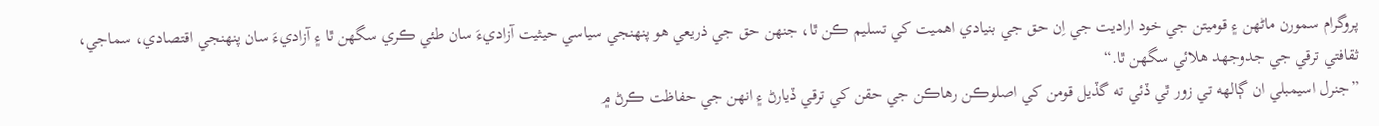پروگرام سمورن ماڻهن ۽ قوميتن جي خود اراديت جي اِن حق جي بنيادي اهميت کي تسليم ڪن ٿا، جنهن حق جي ذريعي هو پنهنجي سياسي حيثيت آزاديءَ سان طئي ڪري سگهن ٿا ۽ آزاديءَ سان پنهنجي اقتصادي، سماجي، ثقافتي ترقي جي جدوجهد هلائي سگهن ٿا.“
”جنرل اسيمبلي ان ڳالهه تي زور ٿي ڏئي ته گڏيل قومن کي اصلوڪن رهاڪن جي حقن کي ترقي ڏيارڻ ۽ انهن جي حفاظت ڪرڻ ۾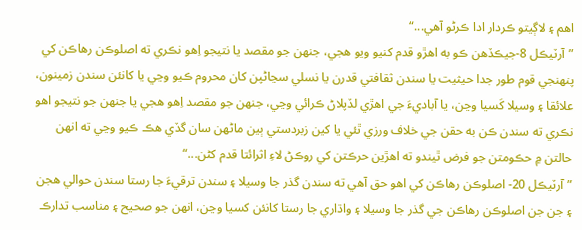اهم ۽ لاڳيتو ڪردار ادا ڪرڻو آهي...“
”آرٽيڪل 8-جيڪڏهن ڪو به اهڙو قدم کنيو ويو هجي، جنهن جو مقصد يا نتيجو اِهو نڪري ته اصلوڪن رهاڪن کي پنهنجي قوم طور جدا حيثيت يا سندن ثقافتي قدرن يا نسلي سڃاڻپن کان محروم ڪيو وڃي يا کانئن سندن زمينون، علائقا ۽ وسيلا کَسيا وڃن، يا آباديءَ جي اهڙي لڏپلاڻ ڪرائي وڃي، جنهن جو مقصد اِهو هجي يا جنهن جو نتيجو اهو نڪري ته سندن ڪن به حقن جي خلاف ورزي ٿئي يا کين زبردستي ٻين ماڻهن سان گڏي هڪ ڪيو وڃي ته انهن حالتن ۾ حڪومتن جو فرض ٿيندو ته اهڙين حرڪتن کي روڪڻ لاءِ اثرائتا قدم کڻن...“
”آرٽيڪل 20- اصلوڪن رهاڪن کي اهو حق آهي ته سندن گذر جا وسيلا ۽ سندن ترقيءَ جا رستا سندن حوالي هجن ۽ جن جن اصلوڪن رهاڪن جي گذر جا وسيلا ۽ واڌاري جا رستا کانئن کسيا وڃن، انهن جو صحيح ۽ مناسب تدارڪ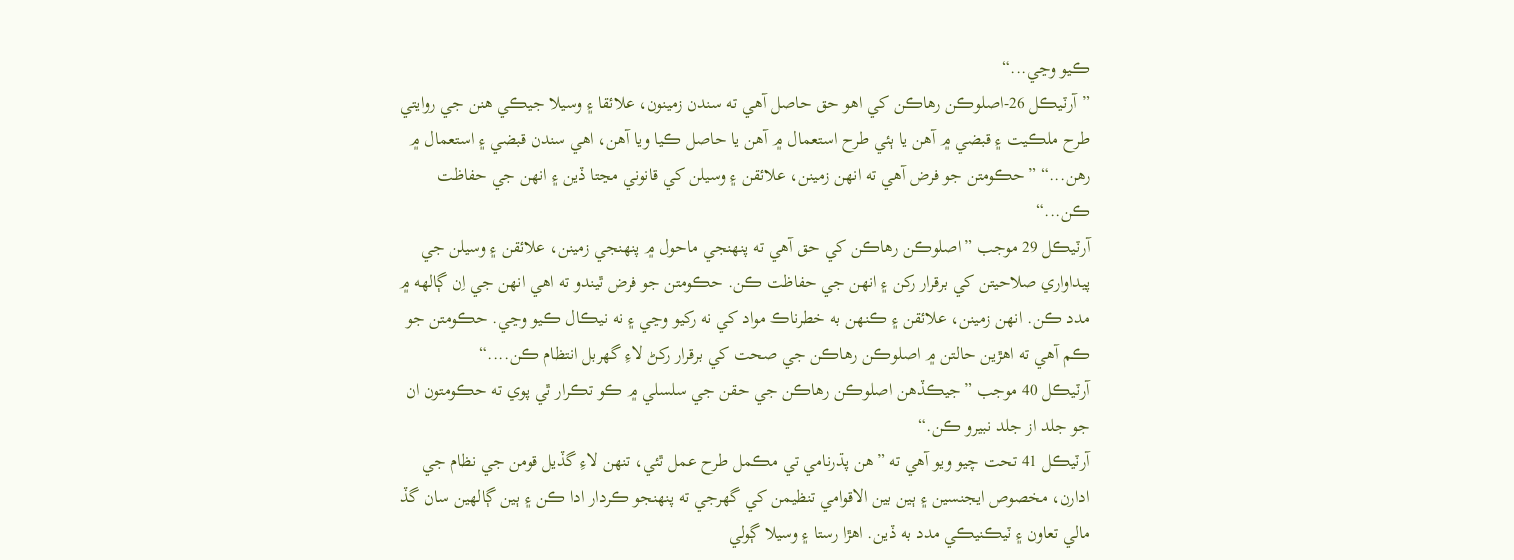ڪيو وڃي...“
”آرٽيڪل 26-اصلوڪن رهاڪن کي اهو حق حاصل آهي ته سندن زمينون، علائقا ۽ وسيلا جيڪي هنن جي روايتي طرح ملڪيت ۽ قبضي ۾ آهن يا ٻئي طرح استعمال ۾ آهن يا حاصل ڪيا ويا آهن، اهي سندن قبضي ۽ استعمال ۾ رهن...“ ”حڪومتن جو فرض آهي ته انهن زمينن، علائقن ۽ وسيلن کي قانوني مڃتا ڏين ۽ انهن جي حفاظت ڪن...“
آرٽيڪل 29 موجب ”اصلوڪن رهاڪن کي حق آهي ته پنهنجي ماحول ۾ پنهنجي زمينن، علائقن ۽ وسيلن جي پيداواري صلاحيتن کي برقرار رکن ۽ انهن جي حفاظت ڪن. حڪومتن جو فرض ٿيندو ته اهي انهن جي اِن ڳالهه ۾ مدد ڪن. انهن زمينن، علائقن ۽ ڪنهن به خطرناڪ مواد کي نه رکيو وڃي ۽ نه نيڪال ڪيو وڃي. حڪومتن جو ڪم آهي ته اهڙين حالتن ۾ اصلوڪن رهاڪن جي صحت کي برقرار رکڻ لاءِ گهربل انتظام ڪن....“
آرٽيڪل 40 موجب ”جيڪڏهن اصلوڪن رهاڪن جي حقن جي سلسلي ۾ ڪو تڪرار ٿي پوي ته حڪومتون ان جو جلد از جلد نبيرو ڪن.“
آرٽيڪل 41 تحت چيو ويو آهي ته ”هن پڌرنامي تي مڪمل طرح عمل ٿئي، تنهن لاءِ گڏيل قومن جي نظام جي ادارن، مخصوص ايجنسين ۽ ٻين بين الاقوامي تنظيمن کي گهرجي ته پنهنجو ڪردار ادا ڪن ۽ ٻين ڳالهين سان گڏ مالي تعاون ۽ ٽيڪنيڪي مدد به ڏين. اهڙا رستا ۽ وسيلا ڳولي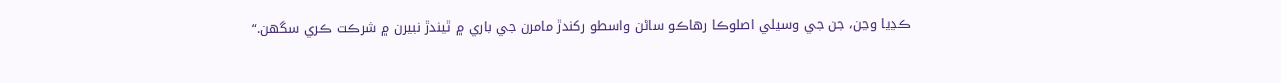ڪڍيا وڃن، جن جي وسيلي اصلوڪا رهاڪو ساڻن واسطو رکندڙ مامرن جي باري ۾ ٿيندڙ نبيرن ۾ شرڪت ڪري سگهن.“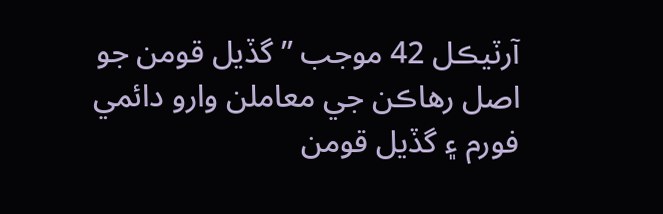آرٽيڪل 42 موجب ”گڏيل قومن جو اصل رهاڪن جي معاملن وارو دائمي فورم ۽ گڏيل قومن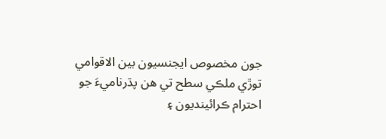جون مخصوص ايجنسيون بين الاقوامي توڙي ملڪي سطح تي هن پڌرناميءَ جو احترام ڪرائينديون ۽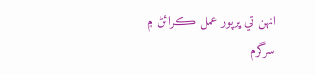انهن تي ڀرپور عمل ڪرائڻ ۾ سرگرم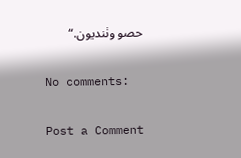حصو وٺنديون.“

No comments:

Post a Comment